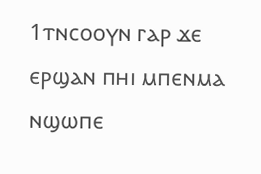1ⲧⲛⲥⲟⲟⲩⲛ ⲅⲁⲣ ϫⲉ ⲉⲣϣⲁⲛ ⲡⲏⲓ ⲙⲡⲉⲛⲙⲁ ⲛϣⲱⲡⲉ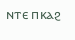ⲛⲧⲉ ⲡⲕⲁϩ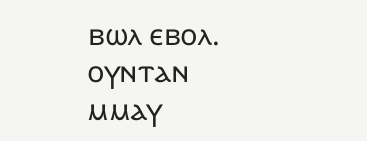ⲃⲱⲗ ⲉⲃⲟⲗ. ⲟⲩⲛⲧⲁⲛ ⲙⲙⲁⲩ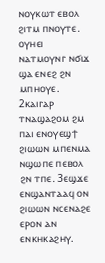ⲛⲟⲩⲕⲱⲧ ⲉⲃⲟⲗ ϩⲓⲧⲙ ⲡⲛⲟⲩⲧⲉ. ⲟⲩⲏⲉⲓ ⲛⲁⲧⲙⲟⲩⲛⲅ ⲛϭⲓϫ ϣⲁ ⲉⲛⲉϩ ϩⲛ ⲙⲡⲏⲟⲩⲉ. 2ⲕⲁⲓⲅⲁⲣ ⲧⲛⲁϣⲁϩⲟⲙ ϩⲙ ⲡⲁⲓ ⲉⲛⲟⲩⲉϣϯ ϩⲓⲱⲱⲛ ⲙⲡⲉⲛⲙⲁ ⲛϣⲱⲡⲉ ⲡⲉⲃⲟⲗ ϩⲛ ⲧⲡⲉ. 3ⲉϣϫⲉ ⲉⲛϣⲁⲛⲧⲁⲁϥ ⲟⲛ ϩⲓⲱⲱⲛ ⲛⲥⲉⲛⲁϩⲉ ⲉⲣⲟⲛ ⲁⲛ ⲉⲛⲕⲏⲕⲁϩⲏⲩ.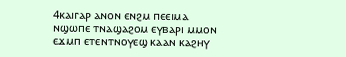4ⲕⲁⲓⲅⲁⲣ ⲁⲛⲟⲛ ⲉⲛϩⲙ ⲡⲉⲉⲓⲙⲁ ⲛϣⲱⲡⲉ ⲧⲛⲁϣⲁϩⲟⲙ ⲉⲩⲃⲁⲣⲓ ⲙⲙⲟⲛ ⲉϫⲙⲡ ⲉⲧⲉⲛⲧⲛⲟⲩⲉϣ ⲕⲁⲁⲛ ⲕⲁϩⲏⲩ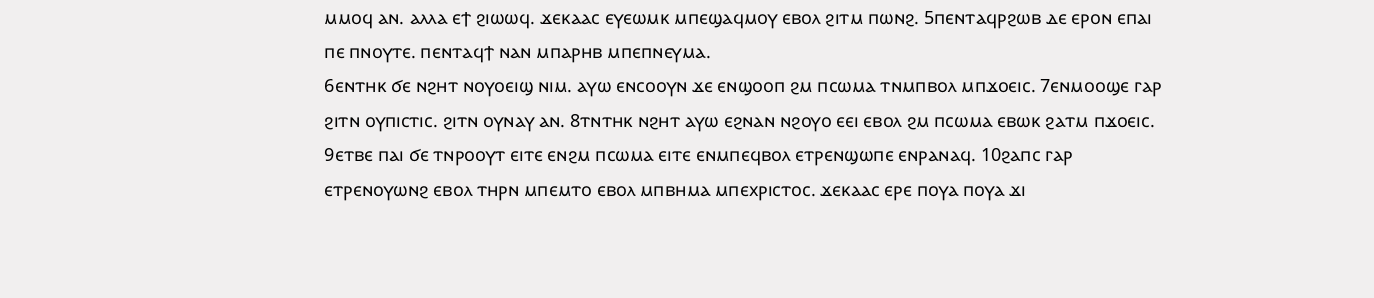ⲙⲙⲟϥ ⲁⲛ. ⲁⲗⲗⲁ ⲉϯ ϩⲓⲱⲱϥ. ϫⲉⲕⲁⲁⲥ ⲉⲩⲉⲱⲙⲕ ⲙⲡⲉϣⲁϥⲙⲟⲩ ⲉⲃⲟⲗ ϩⲓⲧⲙ ⲡⲱⲛϩ. 5ⲡⲉⲛⲧⲁϥⲣϩⲱⲃ ⲇⲉ ⲉⲣⲟⲛ ⲉⲡⲁⲓ ⲡⲉ ⲡⲛⲟⲩⲧⲉ. ⲡⲉⲛⲧⲁϥϯ ⲛⲁⲛ ⲙⲡⲁⲣⲏⲃ ⲙⲡⲉⲡⲛⲉⲩⲙⲁ.
6ⲉⲛⲧⲏⲕ ϭⲉ ⲛϩⲏⲧ ⲛⲟⲩⲟⲉⲓϣ ⲛⲓⲙ. ⲁⲩⲱ ⲉⲛⲥⲟⲟⲩⲛ ϫⲉ ⲉⲛϣⲟⲟⲡ ϩⲙ ⲡⲥⲱⲙⲁ ⲧⲛⲙⲡⲃⲟⲗ ⲙⲡϫⲟⲉⲓⲥ. 7ⲉⲛⲙⲟⲟϣⲉ ⲅⲁⲣ ϩⲓⲧⲛ ⲟⲩⲡⲓⲥⲧⲓⲥ. ϩⲓⲧⲛ ⲟⲩⲛⲁⲩ ⲁⲛ. 8ⲧⲛⲧⲏⲕ ⲛϩⲏⲧ ⲁⲩⲱ ⲉϩⲛⲁⲛ ⲛϩⲟⲩⲟ ⲉⲉⲓ ⲉⲃⲟⲗ ϩⲙ ⲡⲥⲱⲙⲁ ⲉⲃⲱⲕ ϩⲁⲧⲙ ⲡϫⲟⲉⲓⲥ. 9ⲉⲧⲃⲉ ⲡⲁⲓ ϭⲉ ⲧⲛⲣⲟⲟⲩⲧ ⲉⲓⲧⲉ ⲉⲛϩⲙ ⲡⲥⲱⲙⲁ ⲉⲓⲧⲉ ⲉⲛⲙⲡⲉϥⲃⲟⲗ ⲉⲧⲣⲉⲛϣⲱⲡⲉ ⲉⲛⲣⲁⲛⲁϥ. 10ϩⲁⲡⲥ ⲅⲁⲣ ⲉⲧⲣⲉⲛⲟⲩⲱⲛϩ ⲉⲃⲟⲗ ⲧⲏⲣⲛ ⲙⲡⲉⲙⲧⲟ ⲉⲃⲟⲗ ⲙⲡⲃⲏⲙⲁ ⲙⲡⲉⲭⲣⲓⲥⲧⲟⲥ. ϫⲉⲕⲁⲁⲥ ⲉⲣⲉ ⲡⲟⲩⲁ ⲡⲟⲩⲁ ϫⲓ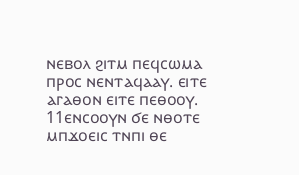ⲛⲉⲃⲟⲗ ϩⲓⲧⲙ ⲡⲉϥⲥⲱⲙⲁ ⲡⲣⲟⲥ ⲛⲉⲛⲧⲁϥⲁⲁⲩ. ⲉⲓⲧⲉ ⲁⲅⲁⲑⲟⲛ ⲉⲓⲧⲉ ⲡⲉⲑⲟⲟⲩ.
11ⲉⲛⲥⲟⲟⲩⲛ ϭⲉ ⲛⲑⲟⲧⲉ ⲙⲡϫⲟⲉⲓⲥ ⲧⲛⲡⲓ ⲑⲉ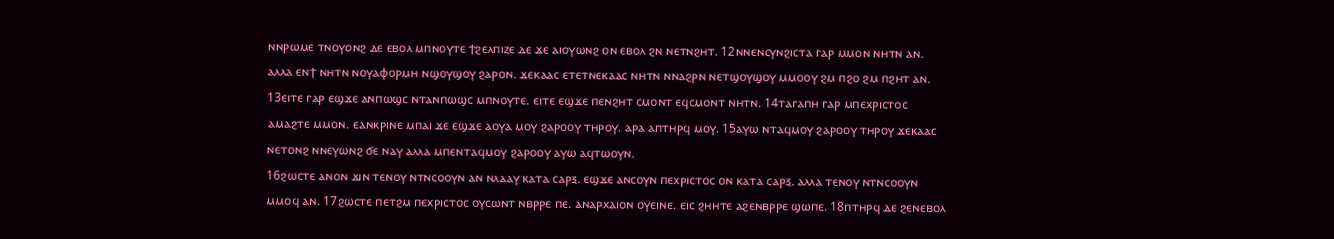ⲛⲛⲣⲱⲙⲉ ⲧⲛⲟⲩⲟⲛϩ ⲇⲉ ⲉⲃⲟⲗ ⲙⲡⲛⲟⲩⲧⲉ ϯϩⲉⲗⲡⲓⲍⲉ ⲇⲉ ϫⲉ ⲁⲓⲟⲩⲱⲛϩ ⲟⲛ ⲉⲃⲟⲗ ϩⲛ ⲛⲉⲧⲛϩⲏⲧ. 12ⲛⲛⲉⲛⲥⲩⲛϩⲓⲥⲧⲁ ⲅⲁⲣ ⲙⲙⲟⲛ ⲛⲏⲧⲛ ⲁⲛ. ⲁⲗⲗⲁ ⲉⲛϯ ⲛⲏⲧⲛ ⲛⲟⲩⲁⲫⲟⲣⲙⲏ ⲛϣⲟⲩϣⲟⲩ ϩⲁⲣⲟⲛ. ϫⲉⲕⲁⲁⲥ ⲉⲧⲉⲧⲛⲉⲕⲁⲁⲥ ⲛⲏⲧⲛ ⲛⲛⲁϩⲣⲛ ⲛⲉⲧϣⲟⲩϣⲟⲩ ⲙⲙⲟⲟⲩ ϩⲙ ⲡϩⲟ ϩⲙ ⲡϩⲏⲧ ⲁⲛ. 13ⲉⲓⲧⲉ ⲅⲁⲣ ⲉϣϫⲉ ⲁⲛⲡⲱϣⲥ ⲛⲧⲁⲛⲡⲱϣⲥ ⲙⲡⲛⲟⲩⲧⲉ. ⲉⲓⲧⲉ ⲉϣϫⲉ ⲡⲉⲛϩⲏⲧ ⲥⲙⲟⲛⲧ ⲉϥⲥⲙⲟⲛⲧ ⲛⲏⲧⲛ. 14ⲧⲁⲅⲁⲡⲏ ⲅⲁⲣ ⲙⲡⲉⲭⲣⲓⲥⲧⲟⲥ ⲁⲙⲁϩⲧⲉ ⲙⲙⲟⲛ. ⲉⲁⲛⲕⲣⲓⲛⲉ ⲙⲡⲁⲓ ϫⲉ ⲉϣϫⲉ ⲁⲟⲩⲁ ⲙⲟⲩ ϩⲁⲣⲟⲟⲩ ⲧⲏⲣⲟⲩ. ⲁⲣⲁ ⲁⲡⲧⲏⲣϥ ⲙⲟⲩ. 15ⲁⲩⲱ ⲛⲧⲁϥⲙⲟⲩ ϩⲁⲣⲟⲟⲩ ⲧⲏⲣⲟⲩ ϫⲉⲕⲁⲁⲥ ⲛⲉⲧⲟⲛϩ ⲛⲛⲉⲩⲱⲛϩ ϭⲉ ⲛⲁⲩ ⲁⲗⲗⲁ ⲙⲡⲉⲛⲧⲁϥⲙⲟⲩ ϩⲁⲣⲟⲟⲩ ⲁⲩⲱ ⲁϥⲧⲱⲟⲩⲛ.
16ϩⲱⲥⲧⲉ ⲁⲛⲟⲛ ϫⲓⲛ ⲧⲉⲛⲟⲩ ⲛⲧⲛⲥⲟⲟⲩⲛ ⲁⲛ ⲛⲗⲁⲁⲩ ⲕⲁⲧⲁ ⲥⲁⲣⲝ. ⲉϣϫⲉ ⲁⲛⲥⲟⲩⲛ ⲡⲉⲭⲣⲓⲥⲧⲟⲥ ⲟⲛ ⲕⲁⲧⲁ ⲥⲁⲣⲝ. ⲁⲗⲗⲁ ⲧⲉⲛⲟⲩ ⲛⲧⲛⲥⲟⲟⲩⲛ ⲙⲙⲟϥ ⲁⲛ. 17ϩⲱⲥⲧⲉ ⲡⲉⲧϩⲙ ⲡⲉⲭⲣⲓⲥⲧⲟⲥ ⲟⲩⲥⲱⲛⲧ ⲛⲃⲣⲣⲉ ⲡⲉ. ⲁⲛⲁⲣⲭⲁⲓⲟⲛ ⲟⲩⲉⲓⲛⲉ. ⲉⲓⲥ ϩⲏⲏⲧⲉ ⲁϩⲉⲛⲃⲣⲣⲉ ϣⲱⲡⲉ. 18ⲡⲧⲏⲣϥ ⲇⲉ ϩⲉⲛⲉⲃⲟⲗ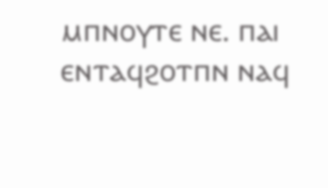ⲙⲡⲛⲟⲩⲧⲉ ⲛⲉ. ⲡⲁⲓ ⲉⲛⲧⲁϥϩⲟⲧⲡⲛ ⲛⲁϥ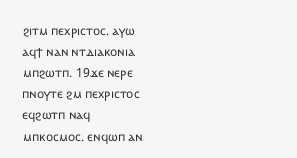ϩⲓⲧⲙ ⲡⲉⲭⲣⲓⲥⲧⲟⲥ. ⲁⲩⲱ ⲁϥϯ ⲛⲁⲛ ⲛⲧⲇⲓⲁⲕⲟⲛⲓⲁ ⲙⲡϩⲱⲧⲡ. 19ϫⲉ ⲛⲉⲣⲉ ⲡⲛⲟⲩⲧⲉ ϩⲙ ⲡⲉⲭⲣⲓⲥⲧⲟⲥ ⲉϥϩⲱⲧⲡ ⲛⲁϥ ⲙⲡⲕⲟⲥⲙⲟⲥ. ⲉⲛϥⲱⲡ ⲁⲛ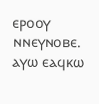ⲉⲣⲟⲟⲩ ⲛⲛⲉⲩⲛⲟⲃⲉ. ⲁⲩⲱ ⲉⲁϥⲕⲱ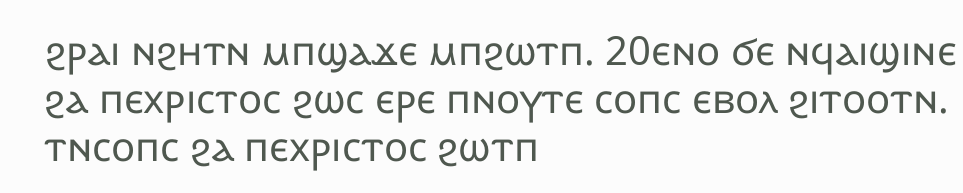ϩⲣⲁⲓ ⲛϩⲏⲧⲛ ⲙⲡϣⲁϫⲉ ⲙⲡϩⲱⲧⲡ. 20ⲉⲛⲟ ϭⲉ ⲛϥⲁⲓϣⲓⲛⲉ ϩⲁ ⲡⲉⲭⲣⲓⲥⲧⲟⲥ ϩⲱⲥ ⲉⲣⲉ ⲡⲛⲟⲩⲧⲉ ⲥⲟⲡⲥ ⲉⲃⲟⲗ ϩⲓⲧⲟⲟⲧⲛ. ⲧⲛⲥⲟⲡⲥ ϩⲁ ⲡⲉⲭⲣⲓⲥⲧⲟⲥ ϩⲱⲧⲡ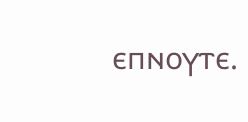ⲉⲡⲛⲟⲩⲧⲉ.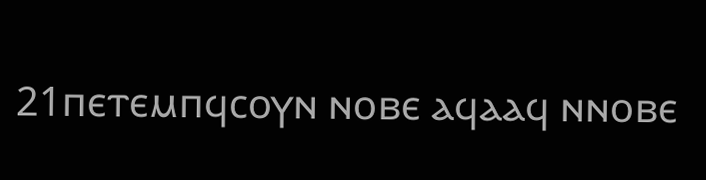21ⲡⲉⲧⲉⲙⲡϥⲥⲟⲩⲛ ⲛⲟⲃⲉ ⲁϥⲁⲁϥ ⲛⲛⲟⲃⲉ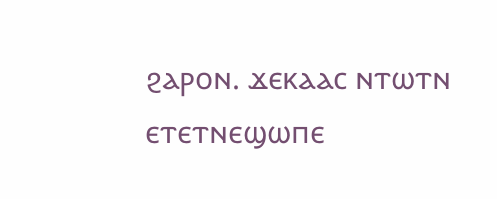ϩⲁⲣⲟⲛ. ϫⲉⲕⲁⲁⲥ ⲛⲧⲱⲧⲛ ⲉⲧⲉⲧⲛⲉϣⲱⲡⲉ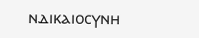ⲛⲇⲓⲕⲁⲓⲟⲥⲩⲛⲏ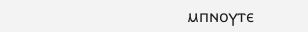ⲙⲡⲛⲟⲩⲧⲉ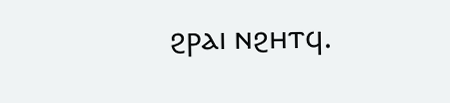ϩⲣⲁⲓ ⲛϩⲏⲧϥ.